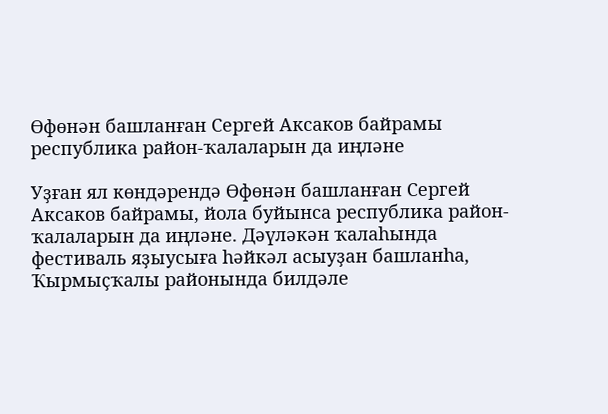Өфөнән башланған Сергей Аксаков байрамы республика район-ҡалаларын да иңләне

Уҙған ял көндәрендә Өфөнән башланған Сергей Аксаков байрамы, йола буйынса республика район-ҡалаларын да иңләне. Дәүләкән ҡалаһында фестиваль яҙыусыға һәйкәл асыуҙан башланһа, Ҡырмыҫҡалы районында билдәле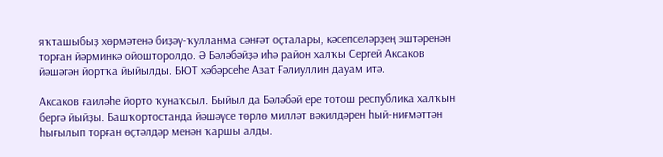яҡташыбыҙ хөрмәтенә биҙәү-ҡулланма сәнғәт оҫталары, кәсепселәрҙең эштәренән торған йәрминкә ойошторолдо. Ә Бәләбәйҙә иһә район халҡы Сергей Аксаков йәшәгән йортҡа йыйылды. БЮТ хәбәрсеһе Азат Ғәлиуллин дауам итә.

Аксаков ғаиләһе йорто ҡунаҡсыл. Быйыл да Бәләбәй ере тотош республика халҡын бергә йыйҙы. Башҡортостанда йәшәүсе төрлө милләт вәкилдәрен һый-ниғмәттән һығылып торған өҫтәлдәр менән ҡаршы алды.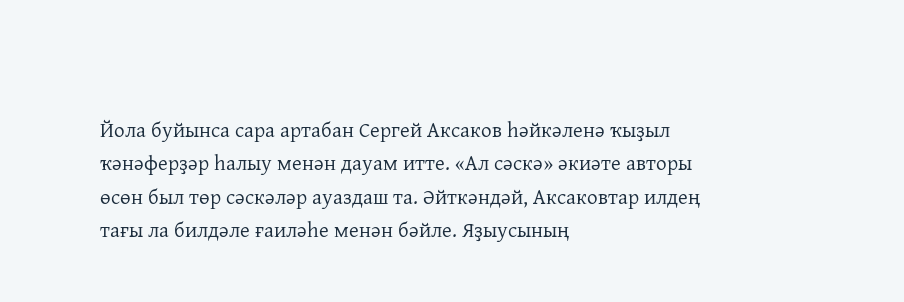Йола буйынса сара артабан Сергей Аксаков һәйкәленә ҡыҙыл ҡәнәферҙәр һалыу менән дауам итте. «Ал сәскә» әкиәте авторы өсөн был төр сәскәләр ауаздаш та. Әйткәндәй, Аксаковтар илдең тағы ла билдәле ғаиләһе менән бәйле. Яҙыусының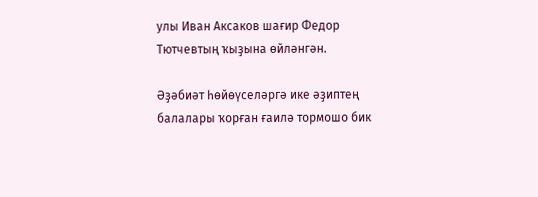улы Иван Аксаков шағир Федор Тютчевтың ҡыҙына өйләнгән.

Әҙәбиәт һөйөүселәргә ике әҙиптең балалары ҡорған ғаилә тормошо бик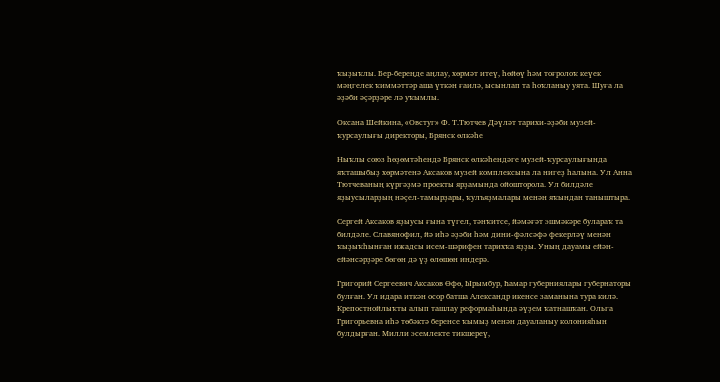ҡыҙыҡлы. Бер-береңде аңлау, хөрмәт итеү, һөйөү һәм тоғролоҡ кеүек мәңгелек ҡиммәттәр аша үткән ғаилә, ысынлап та һоҡланыу уята. Шуға ла әҙәби әҫәрҙәре лә уҡымлы.

Оксана Шейкина, «Овстуг» Ф. Т.Тютчев Дәүләт тарихи-әҙәби музей-ҡурсаулығы директоры, Брянск өлкәһе

Ныҡлы союз һөҙөмтәһендә Брянск өлкәһендәге музей-ҡурсаулығында яҡташыбыҙ хөрмәтенә Аксаков музей комплексына ла нигеҙ һалына. Ул Анна Тютчеваның күргәҙмә проекты ярҙамында ойошторола. Ул билдәле яҙыусыларҙың нәҫел-тамырҙары, ҡулъяҙмалары менән яҡындан таныштыра.

Сергей Аксаков яҙыусы ғына түгел, тәнҡитсе, йәмәғәт эшмәкәре булараҡ та билдәле. Славянофил, йә иһә әҙәби һәм дини-фәлсәфә фекерләү менән ҡыҙыҡһынған ижадсы исем-шәрифен тарихҡа яҙҙы. Уның дауамы ейән-ейәнсәрҙәре бөгөн дә үҙ өлөшөн индерә.

Григорий Сергеевич Аксаков Өфө, Ырымбур, Һамар губерниялары губернаторы булған. Ул идара иткән осор батша Александр икенсе заманына тура килә. Крепостнойлыҡты алып ташлау реформаһында әүҙем ҡатнашҡан. Ольга Григорьевна иһә төбәктә беренсе ҡымыҙ менән дауаланыу колонияһын булдырған. Милли эсемлекте тикшереү,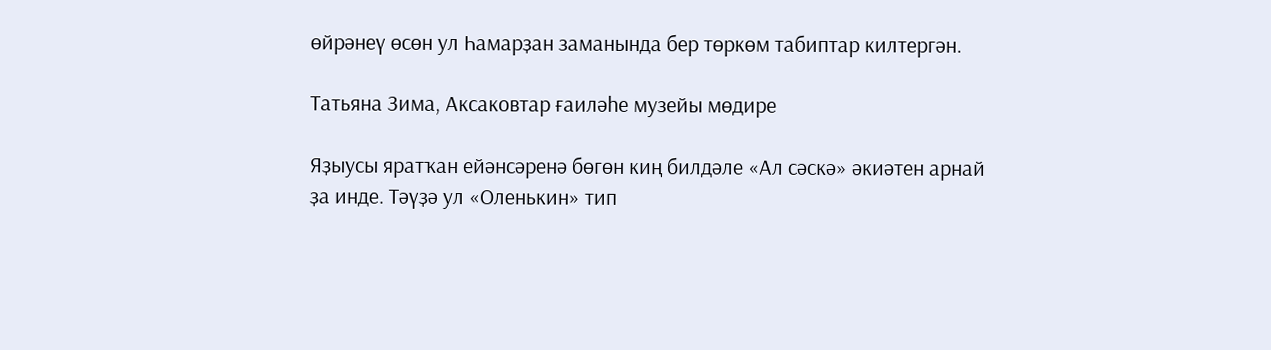өйрәнеү өсөн ул Һамарҙан заманында бер төркөм табиптар килтергән.

Татьяна Зима, Аксаковтар ғаиләһе музейы мөдире

Яҙыусы яратҡан ейәнсәренә бөгөн киң билдәле «Ал сәскә» әкиәтен арнай ҙа инде. Тәүҙә ул «Оленькин» тип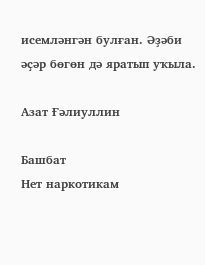исемләнгән булған. Әҙәби әҫәр бөгөн дә яратып уҡыла.

Азат Ғәлиуллин

Башбат
Нет наркотикам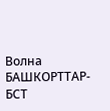Волна
БАШКОРТТАР-БСТ